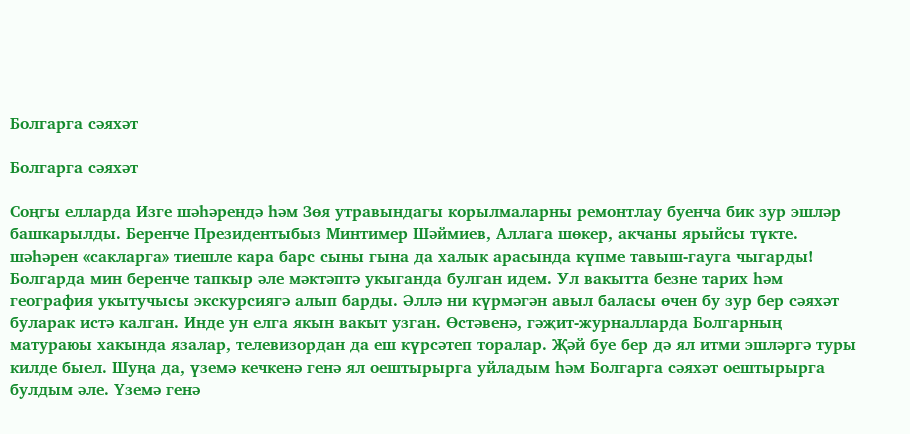Болгарга сәяхәт

Болгарга сәяхәт

Соңгы елларда Изге шәһәрендә һәм Зөя утравындагы корылмаларны ремонтлау буенча бик зур эшләр башкарылды. Беренче Президентыбыз Минтимер Шәймиев, Аллага шөкер, акчаны ярыйсы түкте. шәһәрен «сакларга» тиешле кара барс сыны гына да халык арасында күпме тавыш-гауга чыгарды!
Болгарда мин беренче тапкыр әле мәктәптә укыганда булган идем. Ул вакытта безне тарих һәм география укытучысы экскурсиягә алып барды. Әллә ни күрмәгән авыл баласы өчен бу зур бер сәяхәт буларак истә калган. Инде ун елга якын вакыт узган. Өстәвенә, гәҗит-журналларда Болгарның матураюы хакында язалар, телевизордан да еш күрсәтеп торалар. Җәй буе бер дә ял итми эшләргә туры килде быел. Шуңа да, үземә кечкенә генә ял оештырырга уйладым һәм Болгарга сәяхәт оештырырга булдым әле. Үземә генә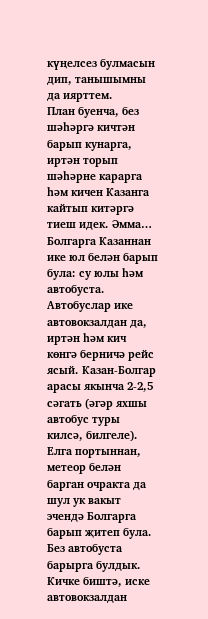күңелсез булмасын дип, танышымны да иярттем.
План буенча, без шәһәргә кичтән барып кунарга, иртән торып шәһәрне карарга һәм кичен Казанга кайтып китәргә тиеш идек. Әмма…
Болгарга Казаннан ике юл белән барып була: су юлы һәм автобуста. Автобуслар ике автовокзалдан да, иртән һәм кич көнгә берничә рейс ясый. Казан-Болгар арасы якынча 2-2,5 сәгать (әгәр яхшы автобус туры килсә, билгеле). Елга портыннан, метеор белән барган очракта да шул ук вакыт эчендә Болгарга барып җитеп була.
Без автобуста барырга булдык. Кичке биштә, иске автовокзалдан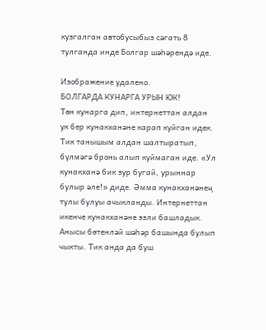кузгалган автобусыбыз сәгать 8 тулганда инде Болгар шәһәрендә иде.

Изображение удалено.
БОЛГАРДА КУНАРГА УРЫН ЮК!
Төн кунарга дип, интернеттан алдан ук бер кунакханәне карап куйган идек. Тик танышым алдан шалтыратып, бүлмәгә бронь алып куймаган иде. «Ул кунакханә бик зур бугай, урыннар булыр әле!» диде. Әмма кунакханәнең тулы булуы ачыкланды. Интернеттан икенче кунакханәне эзли башладык. Анысы бөтенләй шәһәр башында булып чыкты. Тик анда да буш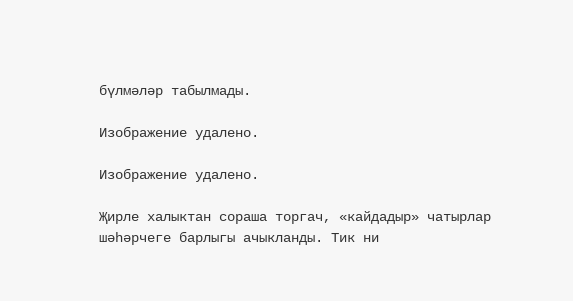бүлмәләр табылмады.

Изображение удалено.

Изображение удалено.

Җирле халыктан сораша торгач, «кайдадыр» чатырлар шәһәрчеге барлыгы ачыкланды. Тик ни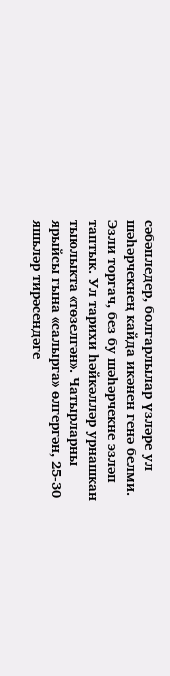сәбәпледер, болгарлылар үзләре ул шәһәрчекнең кайда икәнен генә белми. Эзли торгач, без бу шәһәрчекне эзләп таптык. Ул тарихи һәйкәлләр урнашкан тыюлыкта «төзелгән». Чатырларны ярыйсы гына «салырга» өлгергән, 25-30 яшьләр тирәсендәге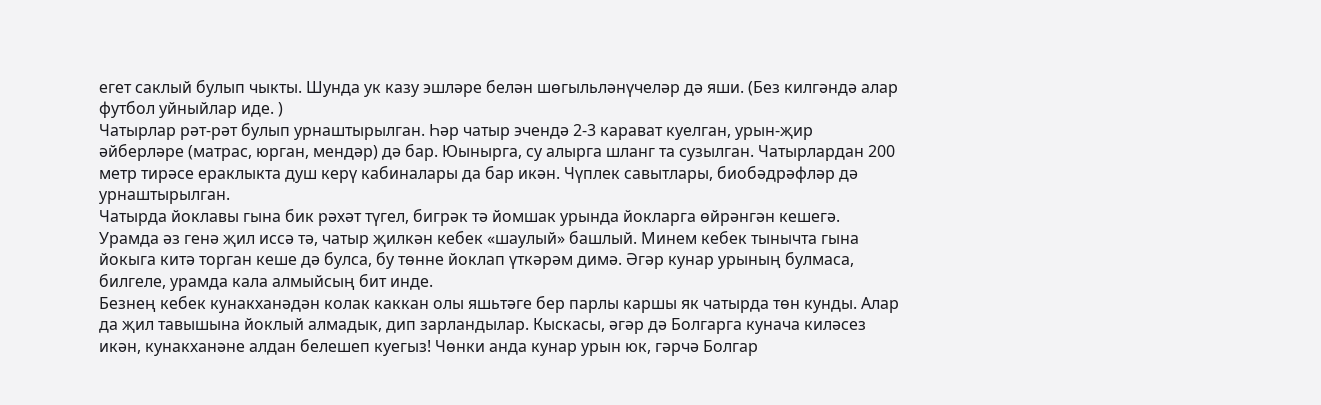егет саклый булып чыкты. Шунда ук казу эшләре белән шөгыльләнүчеләр дә яши. (Без килгәндә алар футбол уйныйлар иде. )
Чатырлар рәт-рәт булып урнаштырылган. Һәр чатыр эчендә 2-3 карават куелган, урын-җир әйберләре (матрас, юрган, мендәр) дә бар. Юынырга, су алырга шланг та сузылган. Чатырлардан 200 метр тирәсе ераклыкта душ керү кабиналары да бар икән. Чүплек савытлары, биобәдрәфләр дә урнаштырылган.
Чатырда йоклавы гына бик рәхәт түгел, бигрәк тә йомшак урында йокларга өйрәнгән кешегә. Урамда әз генә җил иссә тә, чатыр җилкән кебек «шаулый» башлый. Минем кебек тынычта гына йокыга китә торган кеше дә булса, бу төнне йоклап үткәрәм димә. Әгәр кунар урының булмаса, билгеле, урамда кала алмыйсың бит инде.
Безнең кебек кунакханәдән колак каккан олы яшьтәге бер парлы каршы як чатырда төн кунды. Алар да җил тавышына йоклый алмадык, дип зарландылар. Кыскасы, әгәр дә Болгарга кунача киләсез икән, кунакханәне алдан белешеп куегыз! Чөнки анда кунар урын юк, гәрчә Болгар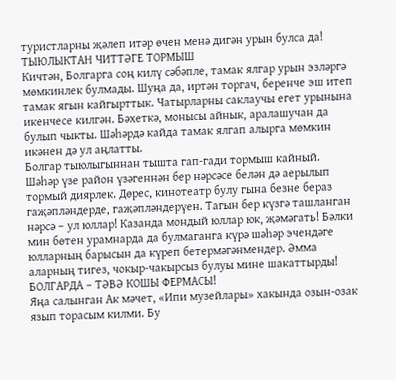туристларны җәлеп итәр өчен менә дигән урын булса да!
ТЫЮЛЫКТАН ЧИТТӘГЕ ТОРМЫШ
Кичтән, Болгарга соң килү сәбәпле, тамак ялгар урын эзләргә мөмкинлек булмады. Шуңа да, иртән торгач, беренче эш итеп тамак ягын кайгырттык. Чатырларны саклаучы егет урынына икенчесе килгән. Бәхеткә, монысы айнык, аралашучан да булып чыкты. Шәһәрдә кайда тамак ялгап алырга мөмкин икәнен дә ул аңлатты.
Болгар тыюлыгыннан тышта гап-гади тормыш кайный. Шәһәр үзе район үзәгеннән бер нәрсәсе белән дә аерылып тормый диярлек. Дөрес, кинотеатр булу гына безне бераз гаҗәпләндерде, гаҗәпләндерүен. Тагын бер күзгә ташланган нәрсә – ул юллар! Казанда мондый юллар юк, җәмәгать! Бәлки мин бөтен урамнарда да булмаганга күрә шәһәр эчендәге юлларның барысын да күреп бетермәгәнмендер. Әмма аларның тигез, чокыр-чакырсыз булуы мине шакаттырды!
БОЛГАРДА – ТӘВӘ КОШЫ ФЕРМАСЫ!
Яңа салынган Ак мәчет, «Ипи музейлары» хакында озын-озак язып торасым килми. Бу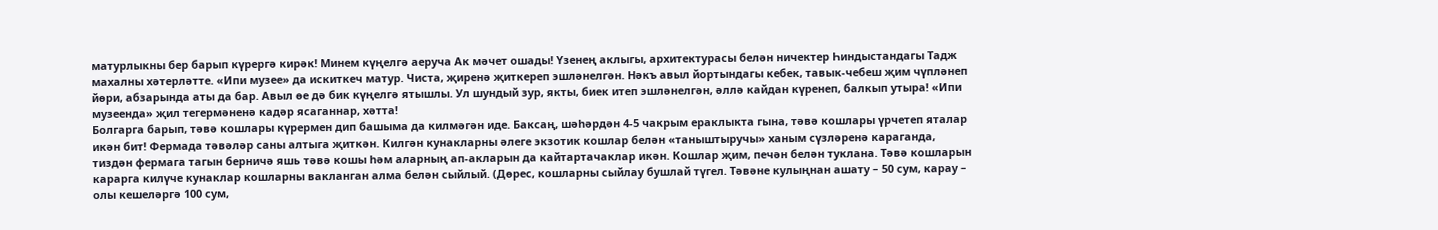матурлыкны бер барып күрергә кирәк! Минем күңелгә аеруча Ак мәчет ошады! Үзенең аклыгы, архитектурасы белән ничектер Һиндыстандагы Тадж махалны хәтерләтте. «Ипи музее» да искиткеч матур. Чиста, җиренә җиткереп эшләнелгән. Нәкъ авыл йортындагы кебек, тавык-чебеш җим чүпләнеп йөри, абзарында аты да бар. Авыл өе дә бик күңелгә ятышлы. Ул шундый зур, якты, биек итеп эшләнелгән, әллә кайдан күренеп, балкып утыра! «Ипи музеенда» җил тегермәненә кадәр ясаганнар, хәтта!
Болгарга барып, тәвә кошлары күрермен дип башыма да килмәгән иде. Баксаң, шәһәрдән 4-5 чакрым ераклыкта гына, тәвә кошлары үрчетеп яталар икән бит! Фермада тәвәләр саны алтыга җиткән. Килгән кунакларны әлеге экзотик кошлар белән «таныштыручы» ханым сүзләренә караганда, тиздән фермага тагын берничә яшь тәвә кошы һәм аларның ап-акларын да кайтартачаклар икән. Кошлар җим, печән белән туклана. Тәвә кошларын карарга килүче кунаклар кошларны вакланган алма белән сыйлый. (Дөрес, кошларны сыйлау бушлай түгел. Тәвәне кулыңнан ашату – 50 сум, карау – олы кешеләргә 100 сум,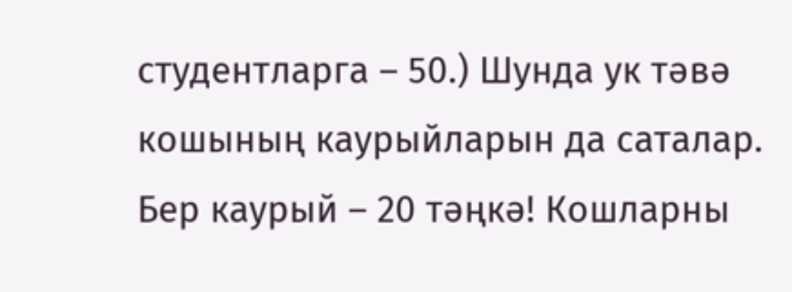студентларга – 50.) Шунда ук тәвә кошының каурыйларын да саталар. Бер каурый – 20 тәңкә! Кошларны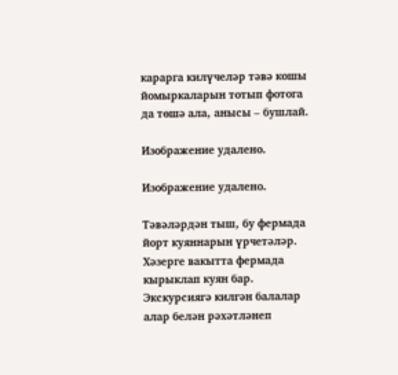карарга килүчеләр тәвә кошы йомыркаларын тотып фотога да төшә ала, анысы – бушлай.

Изображение удалено.

Изображение удалено.

Тәвәләрдән тыш, бу фермада йорт куяннарын үрчетәләр. Хәзерге вакытта фермада кырыклап куян бар. Экскурсиягә килгән балалар алар белән рәхәтләнеп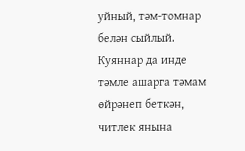уйный, тәм-томнар белән сыйлый. Куяннар да инде тәмле ашарга тәмам өйрәнеп беткән, читлек янына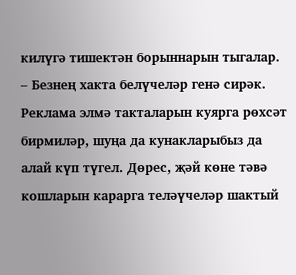килүгә тишектән борыннарын тыгалар.
– Безнең хакта белүчеләр генә сирәк. Реклама элмә такталарын куярга рөхсәт бирмиләр, шуңа да кунакларыбыз да алай күп түгел. Дөрес, җәй көне тәвә кошларын карарга теләүчеләр шактый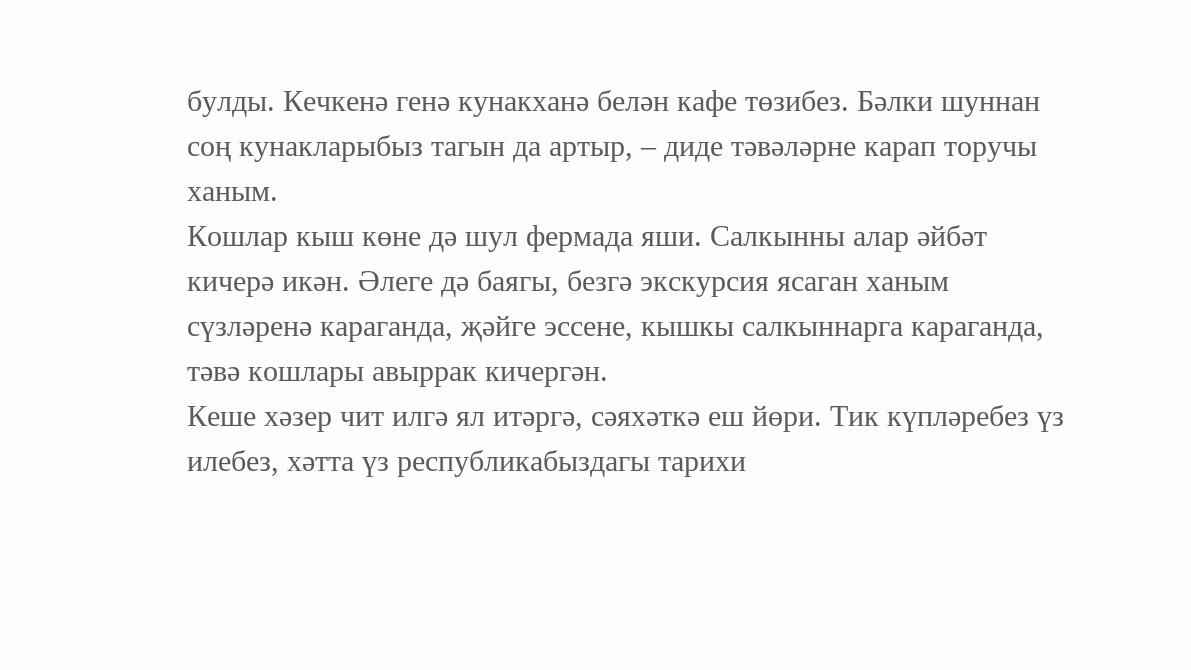булды. Кечкенә генә кунакханә белән кафе төзибез. Бәлки шуннан соң кунакларыбыз тагын да артыр, – диде тәвәләрне карап торучы ханым.
Кошлар кыш көне дә шул фермада яши. Салкынны алар әйбәт кичерә икән. Әлеге дә баягы, безгә экскурсия ясаган ханым сүзләренә караганда, җәйге эссене, кышкы салкыннарга караганда, тәвә кошлары авыррак кичергән.
Кеше хәзер чит илгә ял итәргә, сәяхәткә еш йөри. Тик күпләребез үз илебез, хәтта үз республикабыздагы тарихи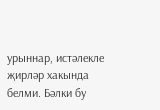урыннар, истәлекле җирләр хакында белми. Бәлки бу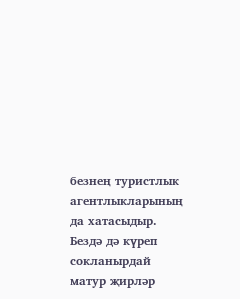безнең туристлык агентлыкларының да хатасыдыр. Бездә дә күреп сокланырдай матур җирләр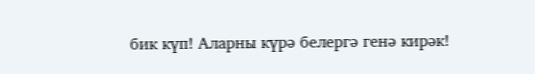бик күп! Аларны күрә белергә генә кирәк!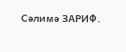Сәлимә ЗАРИФ.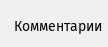Комментарии